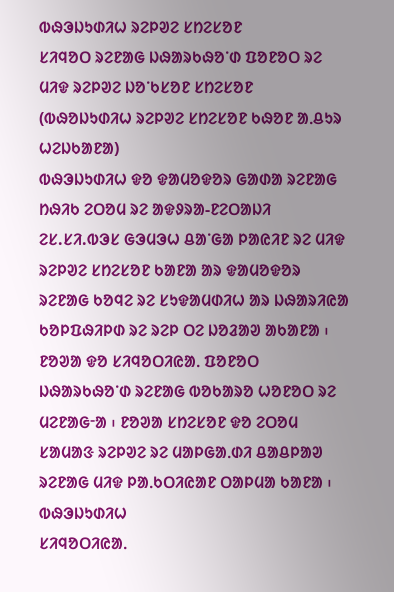ᱵᱷᱳᱡᱩᱰᱤᱦ ᱨᱮᱞᱣᱮ ᱥᱴᱮᱥᱚᱱ
ᱥᱤᱧᱚᱛ ᱨᱮᱱᱟᱜ ᱡᱷᱟᱨᱠᱷᱚᱸᱰ ᱯᱚᱱᱚᱛ ᱨᱮ ᱢᱤᱫ ᱨᱮᱞᱣᱮ ᱡᱚᱸᱠᱥᱚᱱ ᱥᱴᱮᱥᱚᱱ
(ᱵᱷᱚᱡᱩᱰᱤᱦ ᱨᱮᱞᱣᱮ ᱥᱴᱮᱥᱚᱱ ᱠᱷᱚᱱ ᱟᱹᱪᱩᱨ ᱦᱮᱡᱠᱟᱱᱟ)
ᱵᱷᱳᱡᱩᱰᱤᱦ ᱫᱚ ᱫᱟᱢᱚᱫᱚᱨ ᱜᱟᱰᱟ ᱨᱮᱱᱟᱜ ᱴᱷᱤᱠ ᱮᱛᱚᱢ ᱨᱮ ᱟᱫᱽᱨᱟ-ᱱᱮᱛᱟᱡᱤ ᱮᱥ.ᱥᱤ.ᱵᱳᱥ ᱜᱳᱢᱳᱦ ᱪᱟᱸᱜᱟ ᱞᱟᱭᱤᱱ ᱨᱮ ᱢᱤᱫ ᱨᱮᱞᱣᱮ ᱥᱴᱮᱥᱚᱱ ᱠᱟᱱᱟ ᱟᱨ ᱫᱟᱢᱚᱫᱚᱨ ᱨᱮᱱᱟᱜ ᱠᱚᱧᱮ ᱨᱮ ᱥᱩᱫᱟᱢᱰᱤᱦ ᱟᱨ ᱡᱷᱟᱨᱤᱭᱟ ᱠᱚᱞᱯᱷᱤᱞᱰ ᱨᱮ ᱨᱮᱞ ᱛᱮ ᱡᱚᱲᱟᱣ ᱟᱠᱟᱱᱟ ᱾ ᱱᱚᱣᱟ ᱫᱚ ᱥᱤᱧᱚᱛᱤᱭᱟᱹ ᱯᱚᱱᱚᱛ ᱡᱷᱟᱨᱠᱷᱚᱸᱰ ᱨᱮᱱᱟᱜ ᱵᱚᱠᱟᱨᱚ ᱦᱚᱱᱚᱛ ᱨᱮ ᱢᱮᱱᱟᱜᱼᱟ ᱾ ᱱᱚᱣᱟ ᱥᱴᱮᱥᱚᱱ ᱫᱚ ᱮᱛᱚᱢ ᱥᱟᱢᱟᱝ ᱨᱮᱞᱣᱮ ᱨᱮ ᱢᱟᱞᱜᱟᱹᱰᱤ ᱪᱟᱪᱞᱟᱣ ᱨᱮᱱᱟᱜ ᱢᱤᱫ ᱞᱟᱹᱠᱛᱤᱭᱟᱱ ᱛᱟᱞᱢᱟ ᱠᱟᱱᱟ ᱾
ᱵᱷᱳᱡᱩᱰᱤᱦ
ᱥᱤᱧᱚᱛᱤᱭᱟᱹ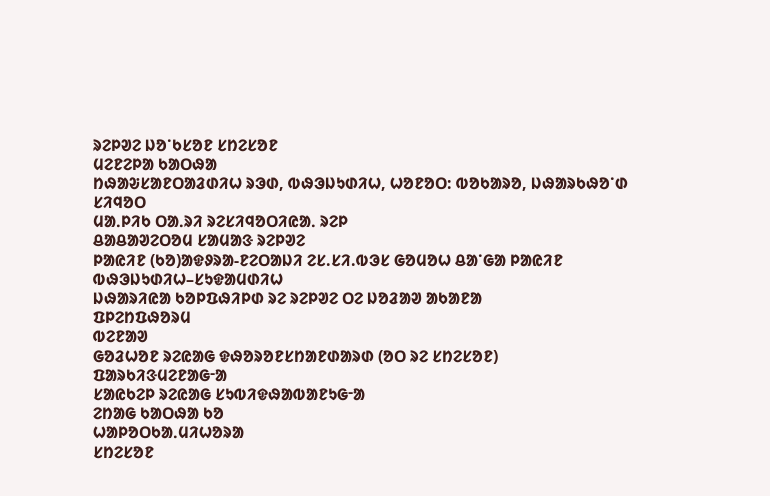ᱨᱮᱞᱣᱮ ᱡᱚᱸᱠᱥᱚᱱ ᱥᱴᱮᱥᱚᱱ
ᱢᱮᱱᱮᱞᱟ ᱠᱟᱛᱷᱟ
ᱴᱷᱟᱶᱥᱟᱱᱛᱟᱲᱰᱤᱦ ᱨᱳᱰ, ᱵᱷᱳᱡᱩᱰᱤᱦ, ᱦᱚᱱᱚᱛ: ᱵᱚᱠᱟᱨᱚ, ᱡᱷᱟᱨᱠᱷᱚᱸᱰ
ᱥᱤᱧᱚᱛ
ᱢᱟᱹᱞᱤᱠ ᱛᱟᱹᱨᱤ ᱨᱮᱥᱤᱧᱚᱛᱤᱭᱟᱹ ᱨᱮᱞ
ᱪᱟᱪᱟᱣᱮᱛᱚᱢ ᱥᱟᱢᱟᱝ ᱨᱮᱞᱣᱮ
ᱞᱟᱭᱤᱱ (ᱠᱚ)ᱟᱫᱽᱨᱟ-ᱱᱮᱛᱟᱡᱤ ᱮᱥ.ᱥᱤ.ᱵᱳᱥ ᱜᱚᱢᱚᱦ ᱪᱟᱸᱜᱟ ᱞᱟᱭᱤᱱ
ᱵᱷᱳᱡᱩᱰᱤᱦ–ᱥᱩᱫᱟᱢᱰᱤᱦ
ᱡᱷᱟᱨᱤᱭᱟ ᱠᱚᱞᱯᱷᱤᱞᱰ ᱨᱮ ᱨᱮᱞᱣᱮ ᱛᱮ ᱡᱚᱲᱟᱣ ᱟᱠᱟᱱᱟ
ᱯᱞᱮᱴᱯᱷᱚᱨᱢ
ᱵᱮᱱᱟᱣ
ᱜᱚᱲᱦᱚᱱ ᱨᱮᱭᱟᱜ ᱫᱷᱚᱨᱚᱱᱥᱴᱟᱱᱰᱟᱨᱰ (ᱚᱛ ᱨᱮ ᱥᱴᱮᱥᱚᱱ)
ᱯᱟᱨᱠᱤᱝᱢᱮᱱᱟᱜᱼᱟ
ᱥᱟᱭᱠᱮᱞ ᱨᱮᱭᱟᱜ ᱥᱩᱵᱤᱫᱷᱟᱵᱟᱱᱩᱜᱼᱟ
ᱮᱴᱟᱜ ᱠᱟᱛᱷᱟ ᱠᱚ
ᱦᱟᱞᱚᱛᱠᱟᱹᱢᱤᱦᱚᱨᱟ
ᱥᱴᱮᱥᱚᱱ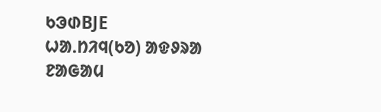ᱠᱳᱰBJE
ᱦᱟᱹᱴᱤᱧ(ᱠᱚ) ᱟᱫᱽᱨᱟ
ᱱᱟᱜᱟᱢ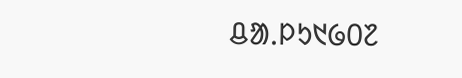ᱪᱟᱹᱞᱩ᱑᱙᱐᱗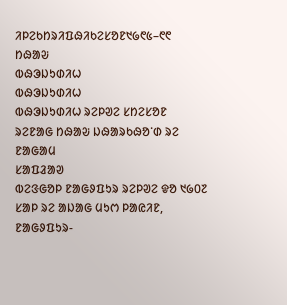ᱤᱞᱮᱠᱴᱨᱤᱯᱷᱤᱠᱮᱥᱚᱱ᱑᱙᱖᱕–᱖᱖
ᱴᱷᱟᱶ
ᱵᱷᱳᱡᱩᱰᱤᱦ
ᱵᱷᱳᱡᱩᱰᱤᱦ
ᱵᱷᱳᱡᱩᱰᱤᱦ ᱨᱮᱞᱣᱮ ᱥᱴᱮᱥᱚᱱ ᱨᱮᱱᱟᱜ ᱴᱷᱟᱶ ᱡᱷᱟᱨᱠᱷᱚᱸᱰ ᱨᱮ
ᱱᱟᱜᱟᱢ
ᱥᱟᱯᱲᱟᱣ
ᱵᱮᱝᱜᱚᱞ ᱱᱟᱜᱽᱯᱩᱨ ᱨᱮᱞᱣᱮ ᱫᱚ ᱑᱙᱐᱗ ᱥᱟᱞ ᱨᱮ ᱟᱡᱟᱜ ᱢᱩᱬ ᱞᱟᱭᱤᱱ, ᱱᱟᱜᱽᱯᱩᱨ-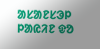ᱟᱥᱟᱱᱥᱳᱞ ᱞᱟᱭᱤᱱ ᱫᱚ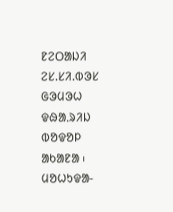ᱱᱮᱛᱟᱡᱤ ᱮᱥ.ᱥᱤ.ᱵᱳᱥ ᱜᱳᱢᱳᱦ ᱫᱷᱟᱹᱨᱤᱡ ᱵᱚᱫᱚᱞ ᱟᱠᱟᱱᱟ ᱾ ᱢᱚᱦᱩᱫᱟ-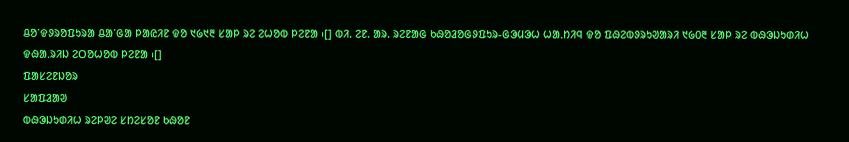ᱪᱚᱸᱫᱽᱨᱚᱯᱩᱨᱟ ᱪᱟᱸᱜᱟ ᱞᱟᱭᱤᱱ ᱫᱚ ᱑᱙᱑᱓ ᱥᱟᱞ ᱨᱮ ᱮᱦᱚᱵ ᱞᱮᱱᱟ ᱾[] ᱵᱤ. ᱮᱱ. ᱟᱨ. ᱨᱮᱱᱟᱜ ᱠᱷᱚᱲᱚᱜᱽᱯᱩᱨ-ᱜᱳᱢᱳᱦ ᱦᱟᱹᱴᱤᱧ ᱫᱚ ᱯᱷᱮᱵᱽᱨᱩᱣᱟᱨᱤ ᱑᱙᱐᱓ ᱥᱟᱞ ᱨᱮ ᱵᱷᱳᱡᱩᱰᱤᱦ ᱫᱷᱟᱹᱨᱤᱡ ᱮᱛᱚᱦᱚᱵ ᱞᱮᱱᱟ ᱾[]
ᱯᱟᱥᱮᱱᱡᱚᱨ
ᱥᱟᱯᱲᱟᱣ
ᱵᱷᱳᱡᱩᱰᱤᱦ ᱨᱮᱞᱣᱮ ᱥᱴᱮᱥᱚᱱ ᱠᱷᱚᱱ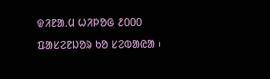ᱫᱤᱱᱟᱹᱢ ᱦᱤᱞᱚᱜ ᱒᱐᱐᱐ ᱯᱟᱥᱮᱱᱡᱚᱨ ᱠᱚ ᱥᱮᱵᱟᱭᱟ ᱾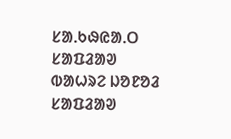ᱥᱟᱹᱠᱷᱭᱟᱹᱛ
ᱥᱟᱯᱲᱟᱣ
ᱵᱟᱦᱨᱮ ᱡᱚᱱᱚᱲ
ᱥᱟᱯᱲᱟᱣ